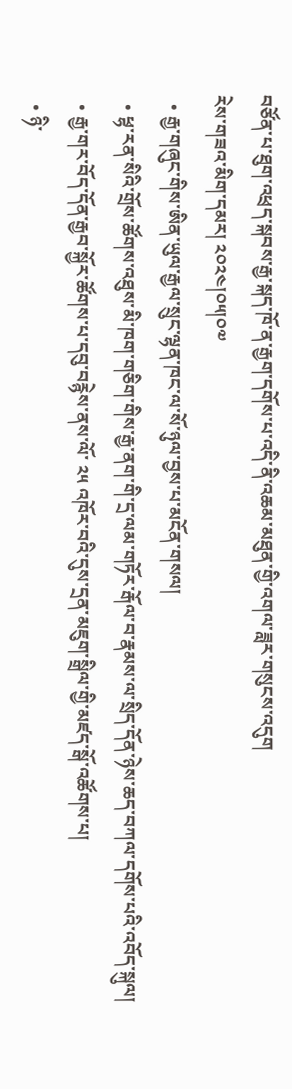བཙོན་པ་ཐུག་འཕྲད་སྐབས་རྒྱ་སྐད་ཁོ་ན་རྒྱག་དགོས་པ་འདི་ནི་འཆམ་མཐུན་གྱི་འགལ་ཟླར་གསུངས་འདུག
རེས་གཟའ་མིག་དམར། ༢༠༢༤།༠༥།༠༧
  • རྒྱ་གཞུང་གིས་ཨིན་ཡུལ་རྒྱལ་སྲུང་ལྷན་ཁང་ལ་སོ་ཉུལ་བྱས་པ་མངོན་གསལ།
  • ཕྷ་རན་སིའི་གྲོས་ཚོགས་འཐུས་མི་ཁག་གཅིག་གིས་རྒྱ་ནག་གི་དྲ་ལམ་གཏོར་རྒོལ་བ་རྣམས་ལ་སྲིད་དོན་ཉེས་ཆད་བཀལ་དགོས་པའི་འབོད་སྐུལ།
  • རྒྱ་གར་བོད་དོན་རྒྱབ་སྐྱོར་ཚོགས་པ་དབུ་བརྙེས་ནས་ལོ་ ༢༥ འཁོར་བའི་དུས་དྲན་མཇུག་སྒྲིལ་གྱི་མཛད་སྒོ་འཚོགས་པ།
  • ཉི་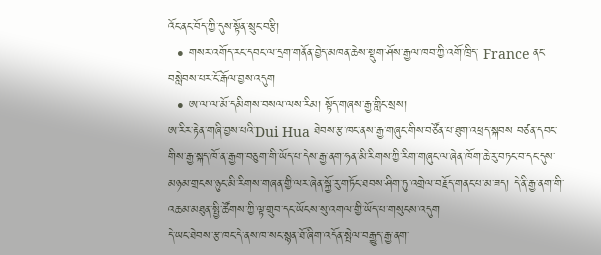འོང་ནང་བོད་ཀྱི་དུས་སྟོན་སྲུང་བརྩི།
  • གསར་འགོད་རང་དབང་ལ་དྲག་གནོན་བྱེད་མཁན་ཆེས་སྡུག་ཤོས་རྒྱལ་ཁབ་ཀྱི་འགོ་ཁྲིད་ France ནང་བསླེབས་པར་ངོ་རྒོལ་བྱས་འདུག
  • ཨ་ལ་ལ་མོ་དམིགས་བསལ་ལས་རིམ། སྟོད་གཞས་རྒྱ་གླིང་སྲས།
ཨ་རིར་རྟེན་གཞི་བྱས་པའི་Dui Hua ཐེབས་རྩ་ཁང་ནས་རྒྱ་གཞུང་གིས་བཙོན་པ་ཐུག་འཕྲད་སྐབས བཙན་དབང་གིས་རྒྱ་སྐད་ཁོ་ན་རྒྱག་བཅུག་གི་ཡོད་པ་དེས་རྒྱ་ནག་ཧན་མི་རིགས་ཀྱི་རིག་གཞུང་ལ་ཞེན་ཁོག་ཆེ་རུ་བཏང་བ་དང་དུས་མཉམ་གྲངས་ཉུང་མི་རིགས་གཞན་གྱི་ལར་ཞེན་སྐྱོ་རུ་གཏོང་ཐབས་ཤིག་ཏུ་འགྲེལ་བརྗོད་གནང་པ་མ་ཟད། དེ་ནི་རྒྱ་ནག་གི་འཆམ་མཐུན་སྤྱི་ཚོགས་ཀྱི་ལྟ་གྲུབ་དང་ཡོངས་སུ་འགལ་གྱི་ཡོད་པ་གསུངས་འདུག
དེ་ཡང་ཐེབས་རྩ་ཁང་དེ་ནས་ཁ་སང་སྙན་ཐོ་ཞིག་འདོན་སྤེལ་བརྒྱུད་རྒྱ་ནག་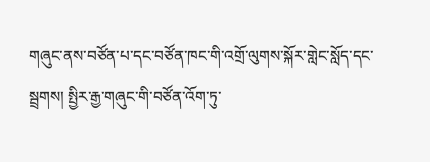གཞུང་ནས་བཙོན་པ་དང་བཙོན་ཁང་གི་འགྲོ་ལུགས་སྐོར་གླེང་སློད་དང་སྦྲགས། སྤྱིར་རྒྱ་གཞུང་གི་བཙོན་འོག་ཏུ་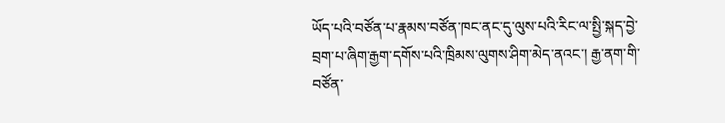ཡོད་པའི་བཙོན་པ་རྣམས་བཙོན་ཁང་ནང་དུ་ལུས་པའི་རིང་ལ་སྤྱི་སྐད་བྱེ་བྲག་པ་ཞིག་རྒྱག་དགོས་པའི་ཁྲིམས་ལུགས་ཤིག་མེད་ནའང་། རྒྱ་ནག་གི་བཙོན་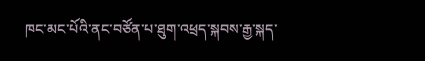ཁང་མང་པོའི་ནང་བཙོན་པ་ཐུག་འཕྲད་སྐབས་རྒྱ་སྐད་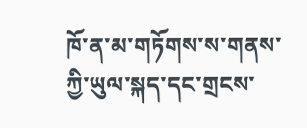ཁོ་ན་མ་གཏོགས་ས་གནས་ཀྱི་ཡུལ་སྐད་དང་གྲངས་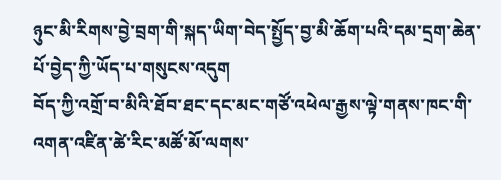ཉུང་མི་རིགས་བྱེ་བྲག་གི་སྐད་ཡིག་བེད་སྤྱོད་བྱ་མི་ཆོག་པའི་དམ་དྲག་ཆེན་པོ་བྱེད་ཀྱི་ཡོད་པ་གསུངས་འདུག
བོད་ཀྱི་འགྲོ་བ་མིའི་ཐོབ་ཐང་དང་མང་གཙོ་འཕེལ་རྒྱས་ལྟེ་གནས་ཁང་གི་འགན་འཛིན་ཚེ་རིང་མཚོ་མོ་ལགས་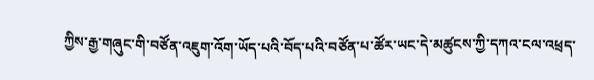ཀྱིས་རྒྱ་གཞུང་གི་བཙོན་འཇུག་འོག་ཡོད་པའི་བོད་པའི་བཙོན་པ་ཚོར་ཡང་དེ་མཚུངས་ཀྱི་དཀའ་ངལ་འཕྲད་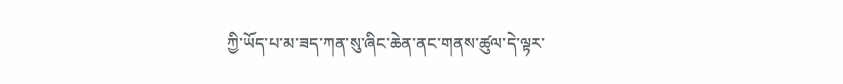ཀྱི་ཡོད་པ་མ་ཟད་ཀན་སུ་ཞིང་ཆེན་ནང་གནས་ཚུལ་དེ་ལྟར་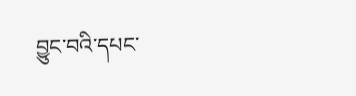བྱུང་བའི་དཔང་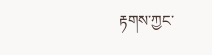རྟགས་ཀྱང་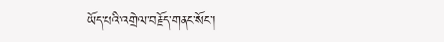ཡོད་པའི་འགྲེལ་བརྗོད་གནང་སོང་།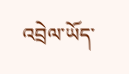འབྲེལ་ཡོད་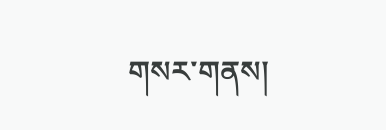གསར་གནས།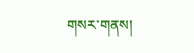གསར་གནས།